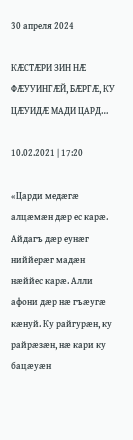30 апреля 2024

КӔСТӔРИ ЗИН НӔ ФӔУУИНГӔЙ, БӔРГӔ, КУ ЦӔУИДӔ МАДИ ЦАРД…

10.02.2021 | 17:20

«Царди медӕгӕ алцӕмӕн дӕр ес карӕ. Айдагъ дӕр еунӕг ниййерӕг мадӕн нӕййес карӕ. Алли афони дӕр нӕ гъӕугӕ кӕнуй. Ку райгурӕн, ку райрӕзӕн, нӕ кари ку бацӕуӕн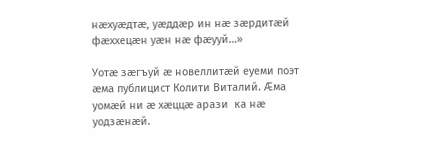нӕхуӕдтӕ, уӕддӕр ин нӕ зӕрдитӕй фӕххецӕн уӕн нӕ фӕууй…»

Уотӕ зӕгъуй ӕ новеллитӕй еуеми поэт ӕма публицист Колити Виталий. Ӕма уомӕй ни ӕ хӕццӕ арази  ка нӕ уодзӕнӕй.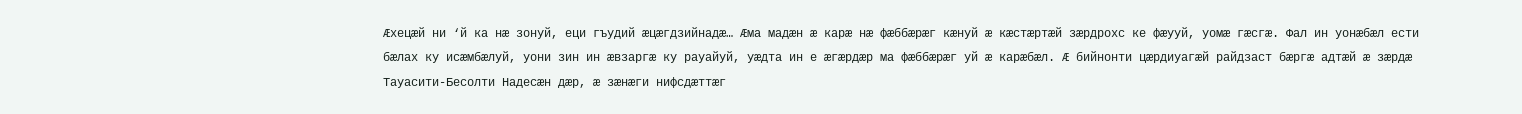Ӕхецӕй ни ‘й ка нӕ зонуй, еци гъудий ӕцӕгдзийнадӕ… Ӕма мадӕн ӕ карӕ нӕ фӕббӕрӕг кӕнуй ӕ кӕстӕртӕй зӕрдрохс ке фӕууй, уомӕ гӕсгӕ. Фал ин уонӕбӕл ести бӕлах ку исӕмбӕлуй, уони зин ин ӕвзаргӕ ку рауайуй, уӕдта ин е ӕгӕрдӕр ма фӕббӕрӕг уй ӕ карӕбӕл. Ӕ бийнонти цӕрдиуагӕй райдзаст бӕргӕ адтӕй ӕ зӕрдӕ Тауасити-Бесолти Надесӕн дӕр, ӕ зӕнӕги нифсдӕттӕг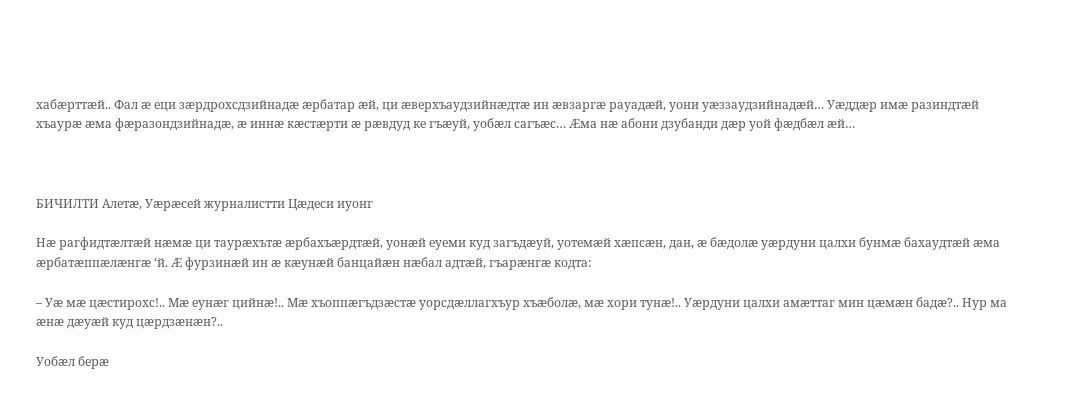хабӕрттӕй.. Фал ӕ еци зӕрдрохсдзийнадӕ ӕрбатар ӕй, ци ӕверхъаудзийнӕдтӕ ин ӕвзаргӕ рауадӕй, уони уӕззаудзийнадӕй… Уӕддӕр имӕ разиндтӕй хъаурӕ ӕма фӕразондзийнадӕ, ӕ иннӕ кӕстӕрти ӕ рӕвдуд ке гъӕуй, уобӕл сагъӕс… Ӕма нӕ абони дзубанди дӕр уой фӕдбӕл ӕй…



БИЧИЛТИ Алетæ, Уæрæсей журналистти Цæдеси иуонг

Нӕ рагфидтӕлтӕй нӕмӕ ци таурӕхътӕ ӕрбахъӕрдтӕй, уонӕй еуеми куд загъдӕуй, уотемӕй хӕпсӕн, дан, ӕ бӕдолӕ уӕрдуни цалхи бунмӕ бахаудтӕй ӕма ӕрбатӕппӕлӕнгӕ ‘й. Ӕ фурзинӕй ин ӕ кӕунӕй банцайӕн нӕбал адтӕй, гъарӕнгӕ кодта:

– Уӕ мӕ цӕстирохс!.. Мӕ еунӕг цийнӕ!.. Мӕ хъоппӕгъдзӕстӕ уорсдӕллагхъур хъӕболӕ, мӕ хори тунӕ!.. Уӕрдуни цалхи амӕттаг мин цӕмӕн бадӕ?.. Нур ма ӕнӕ дӕуӕй куд цӕрдзӕнӕн?..

Уобӕл берӕ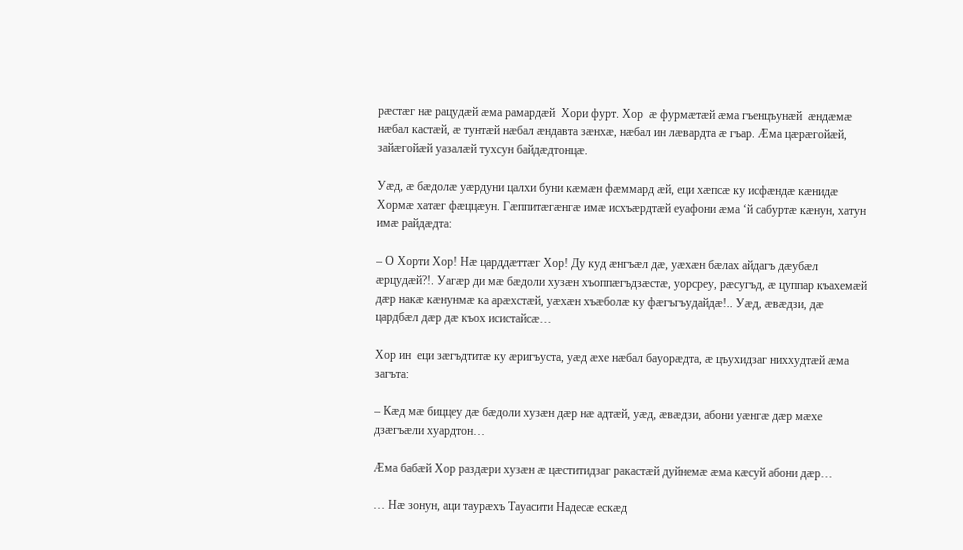рӕстӕг нӕ рацудӕй ӕма рамардӕй  Хори фурт. Хор  ӕ фурмӕтӕй ӕма гъенцъунӕй  ӕндӕмӕ нӕбал кастӕй, ӕ тунтӕй нӕбал ӕндавта зӕнхӕ, нӕбал ин лӕвардта ӕ гъар. Ӕма цӕрӕгойӕй, зайӕгойӕй уазалӕй тухсун байдӕдтонцӕ.

Уӕд, ӕ бӕдолӕ уӕрдуни цалхи буни кӕмӕн фӕммард ӕй, еци хӕпсӕ ку исфӕндӕ кӕнидӕ Хормӕ хатӕг фӕццӕун. Гӕппитӕгӕнгӕ имӕ исхъӕрдтӕй еуафони ӕма ‘й сабуртӕ кӕнун, хатун имӕ райдӕдта:

– О Хорти Хор! Нӕ царддӕттӕг Хор! Ду куд ӕнгъӕл дӕ, уӕхӕн бӕлах айдагъ дӕубӕл ӕрцудӕй?!. Уагӕр ди мӕ бӕдоли хузӕн хъоппӕгъдзӕстӕ, уорсреу, рӕсугъд, ӕ цуппар къахемӕй дӕр накӕ кӕнунмӕ ка арӕхстӕй, уӕхӕн хъӕболӕ ку фӕгъгъудайдӕ!.. Уӕд, ӕвӕдзи, дӕ цардбӕл дӕр дӕ къох исистайсӕ…

Хор ин  еци зӕгъдтитӕ ку ӕригъуста, уӕд ӕхе нӕбал бауорӕдта, ӕ цъухидзаг ниххудтӕй ӕма загъта:

– Кӕд мӕ биццеу дӕ бӕдоли хузӕн дӕр нӕ адтӕй, уӕд, ӕвӕдзи, абони уӕнгӕ дӕр мӕхе дзӕгъӕли хуардтон…

Ӕма бабӕй Хор раздӕри хузӕн ӕ цӕститидзаг ракастӕй дуйнемӕ ӕма кӕсуй абони дӕр…

… Нӕ зонун, аци таурӕхъ Тауасити Надесӕ ескӕд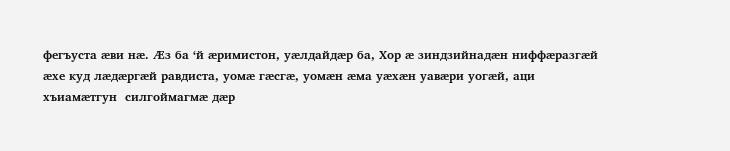фегъуста ӕви нӕ. Ӕз ба ‘й ӕримистон, уӕлдайдӕр ба, Хор ӕ зиндзийнадӕн ниффӕразгӕй ӕхе куд лӕдӕргӕй равдиста, уомӕ гӕсгӕ, уомӕн ӕма уӕхӕн уавӕри уогӕй, аци хъиамӕтгун  силгоймагмӕ дӕр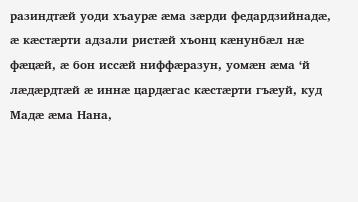разиндтӕй уоди хъаурӕ ӕма зӕрди федардзийнадӕ, ӕ кӕстӕрти адзали ристӕй хъонц кӕнунбӕл нӕ фӕцӕй, ӕ бон иссӕй ниффӕразун, уомӕн ӕма ‘й лӕдӕрдтӕй ӕ иннӕ цардӕгас кӕстӕрти гъӕуй, куд Мадӕ ӕма Нана,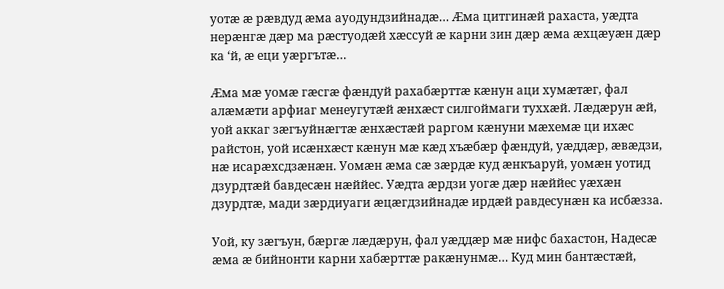уотӕ ӕ рӕвдуд ӕма ауодундзийнадӕ… Ӕма цитгинӕй рахаста, уӕдта нерӕнгӕ дӕр ма рӕстуодӕй хӕссуй ӕ карни зин дӕр ӕма ӕхцӕуӕн дӕр ка ‘й, ӕ еци уӕргътӕ…

Ӕма мӕ уомӕ гӕсгӕ фӕндуй рахабӕрттӕ кӕнун аци хумӕтӕг, фал алӕмӕти арфиаг менеугутӕй ӕнхӕст силгоймаги туххӕй. Лӕдӕрун ӕй, уой аккаг зӕгъуйнӕгтӕ ӕнхӕстӕй раргом кӕнуни мӕхемӕ ци ихӕс райстон, уой исӕнхӕст кӕнун мӕ кӕд хъӕбӕр фӕндуй, уӕддӕр, ӕвӕдзи, нӕ исарӕхсдзӕнӕн. Уомӕн ӕма сӕ зӕрдӕ куд ӕнкъаруй, уомӕн уотид дзурдтӕй бавдесӕн нӕййес. Уӕдта ӕрдзи уогӕ дӕр нӕййес уӕхӕн дзурдтӕ, мади зӕрдиуаги ӕцӕгдзийнадӕ ирдӕй равдесунӕн ка исбӕзза.

Уой, ку зӕгъун, бӕргӕ лӕдӕрун, фал уӕддӕр мӕ нифс бахастон, Надесӕ ӕма ӕ бийнонти карни хабӕрттӕ ракӕнунмӕ… Куд мин бантӕстӕй,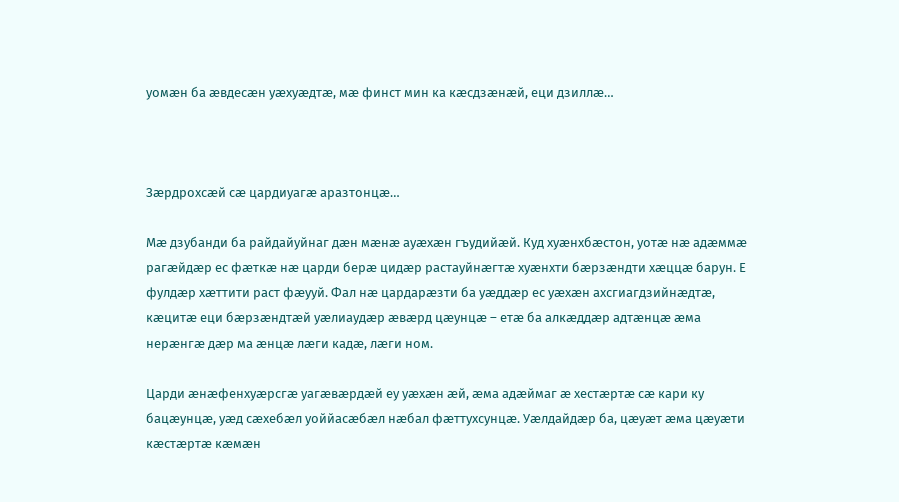уомӕн ба ӕвдесӕн уӕхуӕдтӕ, мӕ финст мин ка кӕсдзӕнӕй, еци дзиллӕ…



Зӕрдрохсӕй сӕ цардиуагӕ аразтонцӕ…

Мӕ дзубанди ба райдайуйнаг дӕн мӕнӕ ауӕхӕн гъудийӕй. Куд хуӕнхбӕстон, уотӕ нӕ адӕммӕ рагӕйдӕр ес фӕткӕ нӕ царди берӕ цидӕр растауйнӕгтӕ хуӕнхти бӕрзӕндти хӕццӕ барун. Е фулдӕр хӕттити раст фӕууй. Фал нӕ цардарӕзти ба уӕддӕр ес уӕхӕн ахсгиагдзийнӕдтӕ, кӕцитӕ еци бӕрзӕндтӕй уӕлиаудӕр ӕвӕрд цӕунцӕ – етӕ ба алкӕддӕр адтӕнцӕ ӕма нерӕнгӕ дӕр ма ӕнцӕ лӕги кадӕ, лӕги ном.

Царди ӕнӕфенхуӕрсгӕ уагӕвӕрдӕй еу уӕхӕн ӕй, ӕма адӕймаг ӕ хестӕртӕ сӕ кари ку бацӕунцӕ, уӕд сӕхебӕл уоййасӕбӕл нӕбал фӕттухсунцӕ. Уӕлдайдӕр ба, цӕуӕт ӕма цӕуӕти кӕстӕртӕ кӕмӕн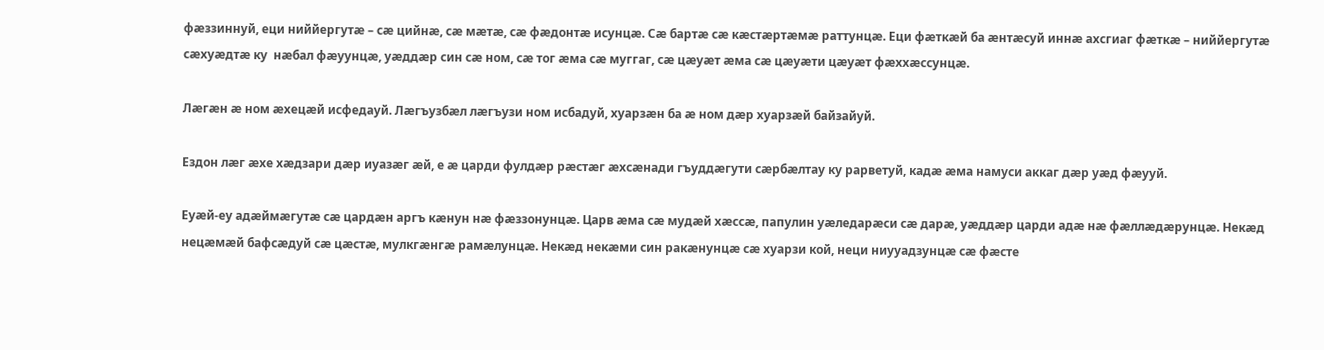фӕззиннуй, еци ниййергутӕ – сӕ цийнӕ, сӕ мӕтӕ, сӕ фӕдонтӕ исунцӕ. Сӕ бартӕ сӕ кӕстӕртӕмӕ раттунцӕ. Еци фӕткӕй ба ӕнтӕсуй иннӕ ахсгиаг фӕткӕ – ниййергутӕ сӕхуӕдтӕ ку  нӕбал фӕуунцӕ, уӕддӕр син сӕ ном, сӕ тог ӕма сӕ муггаг, сӕ цӕуӕт ӕма сӕ цӕуӕти цӕуӕт фӕххӕссунцӕ.

Лӕгӕн ӕ ном ӕхецӕй исфедауй. Лӕгъузбӕл лӕгъузи ном исбадуй, хуарзӕн ба ӕ ном дӕр хуарзӕй байзайуй.

Ездон лӕг ӕхе хӕдзари дӕр иуазӕг ӕй, е ӕ царди фулдӕр рӕстӕг ӕхсӕнади гъуддӕгути сӕрбӕлтау ку рарветуй, кадӕ ӕма намуси аккаг дӕр уӕд фӕууй.

Еуӕй-еу адӕймӕгутӕ сӕ цардӕн аргъ кӕнун нӕ фӕззонунцӕ. Царв ӕма сӕ мудӕй хӕссӕ, папулин уӕледарӕси сӕ дарӕ, уӕддӕр царди адӕ нӕ фӕллӕдӕрунцӕ. Некӕд нецӕмӕй бафсӕдуй сӕ цӕстӕ, мулкгӕнгӕ рамӕлунцӕ. Некӕд некӕми син ракӕнунцӕ сӕ хуарзи кой, неци ниууадзунцӕ сӕ фӕсте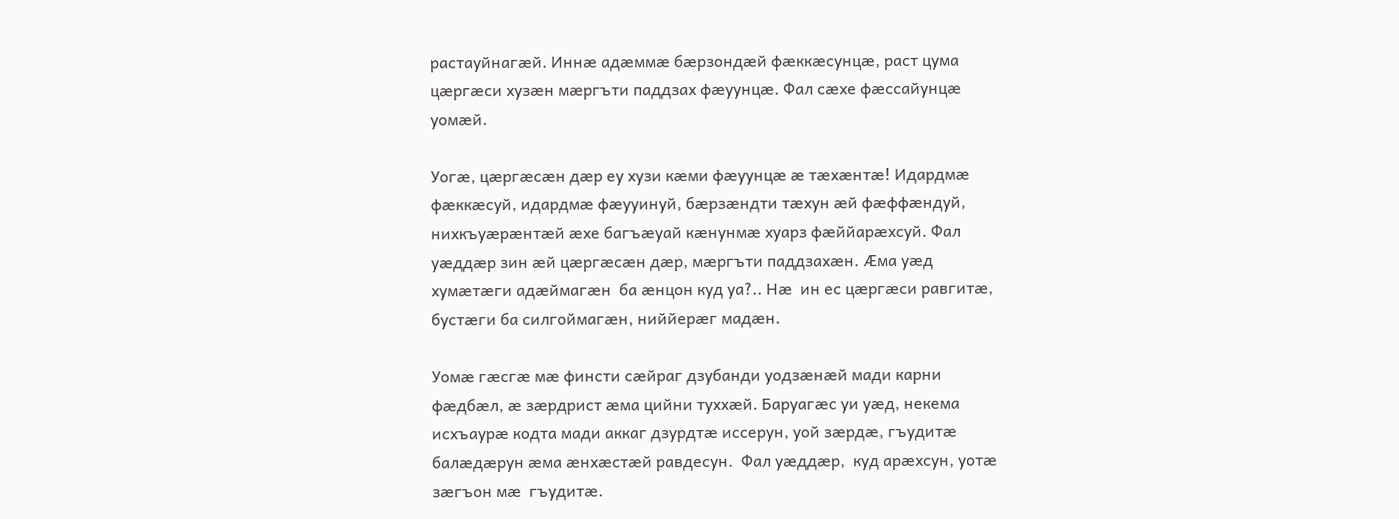растауйнагӕй. Иннӕ адӕммӕ бӕрзондӕй фӕккӕсунцӕ, раст цума цӕргӕси хузӕн мӕргъти паддзах фӕуунцӕ. Фал сӕхе фӕссайунцӕ уомӕй.

Уогӕ, цӕргӕсӕн дӕр еу хузи кӕми фӕуунцӕ ӕ тӕхӕнтӕ! Идардмӕ фӕккӕсуй, идардмӕ фӕууинуй, бӕрзӕндти тӕхун ӕй фӕффӕндуй, нихкъуӕрӕнтӕй ӕхе багъӕуай кӕнунмӕ хуарз фӕййарӕхсуй. Фал уӕддӕр зин ӕй цӕргӕсӕн дӕр, мӕргъти паддзахӕн. Ӕма уӕд хумӕтӕги адӕймагӕн  ба ӕнцон куд уа?.. Нӕ  ин ес цӕргӕси равгитӕ, бустӕги ба силгоймагӕн, ниййерӕг мадӕн.

Уомӕ гӕсгӕ мӕ финсти сӕйраг дзубанди уодзӕнӕй мади карни фӕдбӕл, ӕ зӕрдрист ӕма цийни туххӕй. Баруагӕс уи уӕд, некема исхъаурӕ кодта мади аккаг дзурдтӕ иссерун, уой зӕрдӕ, гъудитӕ балӕдӕрун ӕма ӕнхӕстӕй равдесун.  Фал уӕддӕр,  куд арӕхсун, уотӕ зӕгъон мӕ  гъудитӕ.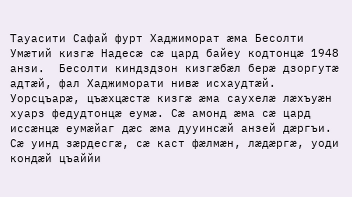Тауасити Сафай фурт Хаджиморат ӕма Бесолти Умӕтий кизгӕ Надесӕ сӕ цард байеу кодтонцӕ 1948 анзи.  Бесолти киндздзон кизгӕбӕл берӕ дзоргутӕ адтӕй, фал Хаджиморати нивӕ исхаудтӕй. Уорсцъарӕ, цъӕхцӕстӕ кизгӕ ӕма саухелӕ лӕхъуӕн хуарз федудтонцӕ еумӕ. Сӕ амонд ӕма сӕ цард иссӕнцӕ еумӕйаг дӕс ӕма дууинсӕй анзей дӕргъи. Сӕ уинд зӕрдесгӕ, сӕ каст фӕлмӕн, лӕдӕргӕ, уоди кондӕй цъаййи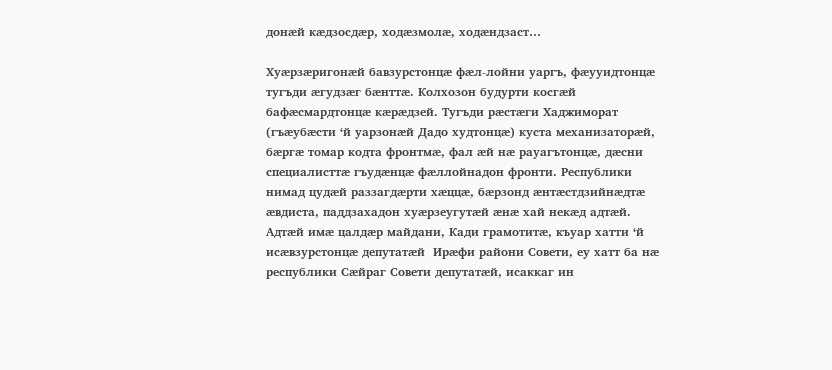донӕй кӕдзосдӕр, ходӕзмолӕ, ходӕндзаст…

Хуӕрзӕригонӕй бавзурстонцӕ фӕл-лойни уаргъ, фӕууидтонцӕ тугъди ӕгудзӕг бӕнттӕ. Колхозон будурти косгӕй бафӕсмардтонцӕ кӕрӕдзей. Тугъди рӕстӕги Хаджиморат (гъӕубӕсти ‘й уарзонӕй Дадо худтонцӕ) куста механизаторӕй, бӕргӕ томар кодта фронтмӕ, фал ӕй нӕ рауагътонцӕ, дӕсни специалисттӕ гъудӕнцӕ фӕллойнадон фронти. Республики нимад цудӕй раззагдӕрти хӕццӕ, бӕрзонд ӕнтӕстдзийнӕдтӕ ӕвдиста, паддзахадон хуӕрзеугутӕй ӕнӕ хай некӕд адтӕй. Адтӕй имӕ цалдӕр майдани, Кади грамотитӕ, къуар хатти ‘й исӕвзурстонцӕ депутатӕй  Ирӕфи райони Совети, еу хатт ба нӕ республики Сӕйраг Совети депутатӕй, исаккаг ин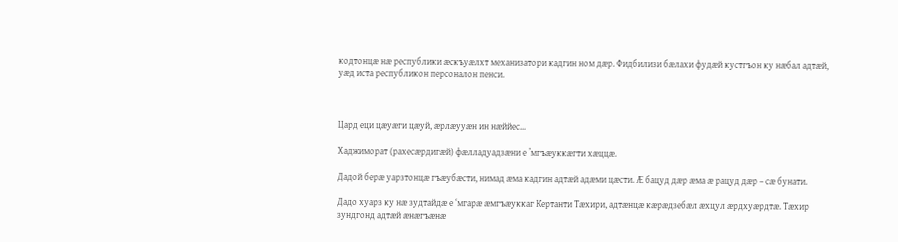кодтонцӕ нӕ республики ӕскъуӕлхт механизатори кадгин ном дӕр. Фидбилизи бӕлахи фудӕй кустгъон ку нӕбал адтӕй, уӕд иста республикон персоналон пенси.



Цард еци цӕуӕги цӕуй, ӕрлӕууӕн ин нӕййес…

Хаджиморат (рахесæрдигæй) фæлладуадзæни е ’мгъæуккæгти хæццæ.

Дадой берӕ уарзтонцӕ гъӕубӕсти, нимад ӕма кадгин адтӕй адӕми цӕсти. Ӕ бацуд дӕр ӕма ӕ рацуд дӕр – сӕ бунати.

Дадо хуарз ку нӕ зудтайдӕ е ‘мгарӕ ӕмгъӕуккаг Кертанти Тӕхири, адтӕнцӕ кӕрӕдзебӕл ӕхцул ӕрдхуӕрдтӕ. Тӕхир зундгонд адтӕй ӕнӕгъӕнӕ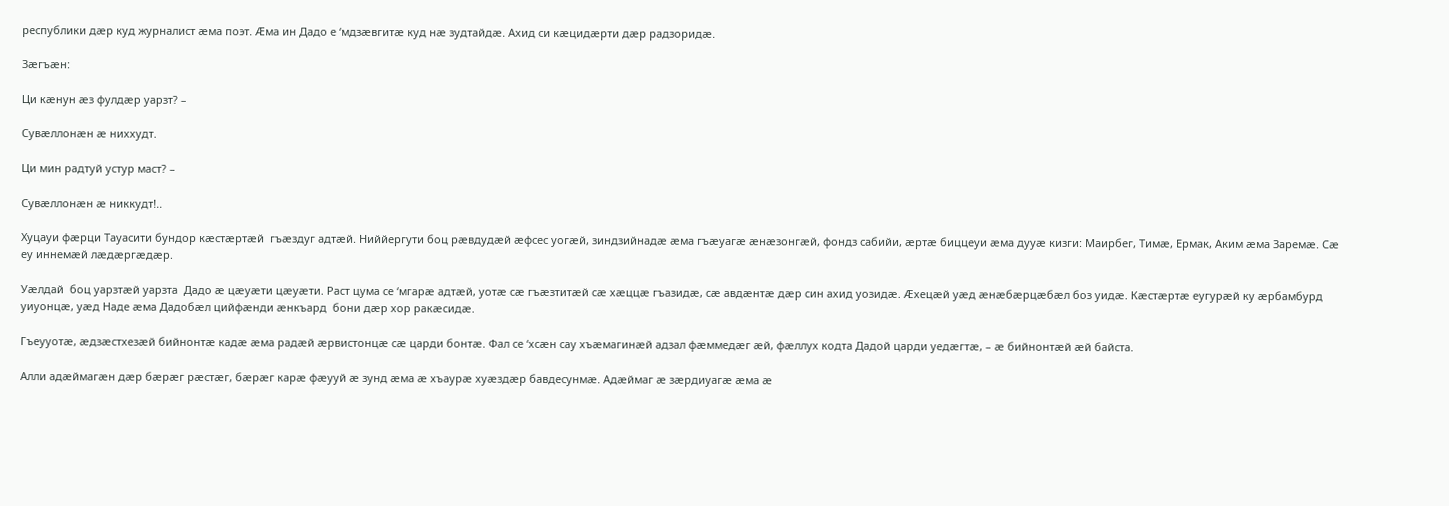республики дӕр куд журналист ӕма поэт. Ӕма ин Дадо е ‘мдзӕвгитӕ куд нӕ зудтайдӕ. Ахид си кӕцидӕрти дӕр радзоридӕ.

Зӕгъӕн:

Ци кӕнун ӕз фулдӕр уарзт? –

Сувӕллонӕн ӕ ниххудт.

Ци мин радтуй устур маст? –

Сувӕллонӕн ӕ никкудт!..

Хуцауи фӕрци Тауасити бундор кӕстӕртӕй  гъӕздуг адтӕй. Ниййергути боц рӕвдудӕй ӕфсес уогӕй, зиндзийнадӕ ӕма гъӕуагӕ ӕнӕзонгӕй, фондз сабийи, ӕртӕ биццеуи ӕма дууӕ кизги: Маирбег, Тимӕ, Ермак, Аким ӕма Заремӕ. Сӕ еу иннемӕй лӕдӕргӕдӕр.

Уӕлдай  боц уарзтӕй уарзта  Дадо ӕ цӕуӕти цӕуӕти. Раст цума се ‘мгарӕ адтӕй, уотӕ сӕ гъӕзтитӕй сӕ хӕццӕ гъазидӕ, сӕ авдӕнтӕ дӕр син ахид уозидӕ. Ӕхецӕй уӕд ӕнӕбӕрцӕбӕл боз уидӕ. Кӕстӕртӕ еугурӕй ку ӕрбамбурд уиуонцӕ, уӕд Наде ӕма Дадобӕл цийфӕнди ӕнкъард  бони дӕр хор ракӕсидӕ.

Гъеууотӕ, ӕдзӕстхезӕй бийнонтӕ кадӕ ӕма радӕй ӕрвистонцӕ сӕ царди бонтӕ. Фал се ‘хсӕн сау хъӕмагинӕй адзал фӕммедӕг ӕй, фӕллух кодта Дадой царди уедӕгтӕ, – ӕ бийнонтӕй ӕй байста.

Алли адӕймагӕн дӕр бӕрӕг рӕстӕг, бӕрӕг карӕ фӕууй ӕ зунд ӕма ӕ хъаурӕ хуӕздӕр бавдесунмӕ. Адӕймаг ӕ зӕрдиуагӕ ӕма ӕ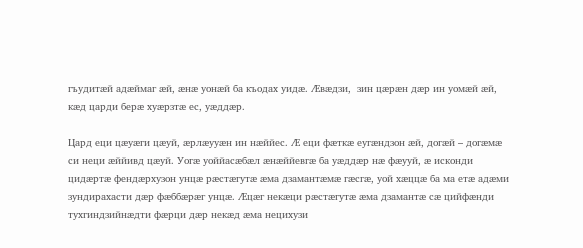гъудитӕй адӕймаг ӕй, ӕнӕ уонӕй ба къодах уидӕ. Ӕвӕдзи,  зин цӕрӕн дӕр ин уомӕй ӕй, кӕд царди берӕ хуӕрзтӕ ес, уӕддӕр.

Цард еци цӕуӕги цӕуй, ӕрлӕууӕн ин нӕййес. Ӕ еци фӕткӕ еугӕндзон ӕй, догӕй – догӕмӕ си неци ӕййивд цӕуй. Уогӕ уоййасӕбӕл ӕнӕййевгӕ ба уӕддӕр нӕ фӕууй, ӕ исконди цидӕртӕ фендӕрхузон унцӕ рӕстӕгутӕ ӕма дзамантӕмӕ гӕсгӕ, уой хӕццӕ ба ма етӕ адӕми зундирахасти дӕр фӕббӕрӕг унцӕ. Ӕцӕг некӕци рӕстӕгутӕ ӕма дзамантӕ сӕ цийфӕнди тухгиндзийнӕдти фӕрци дӕр некӕд ӕма нецихузи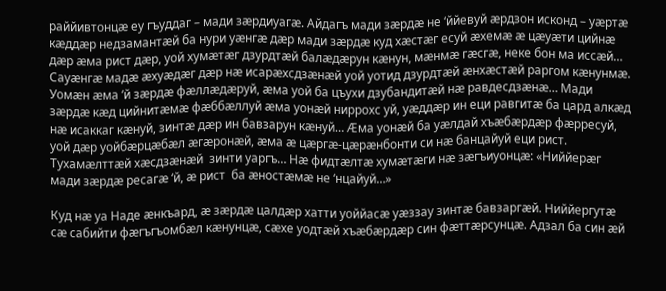раййивтонцӕ еу гъуддаг – мади зӕрдиуагӕ. Айдагъ мади зӕрдӕ не ‘ййевуй ӕрдзон исконд – уӕртӕ кӕддӕр недзамантӕй ба нури уӕнгӕ дӕр мади зӕрдӕ куд хӕстӕг есуй ӕхемӕ ӕ цӕуӕти цийнӕ дӕр ӕма рист дӕр, уой хумӕтӕг дзурдтӕй балӕдӕрун кӕнун, мӕнмӕ гӕсгӕ, неке бон ма иссӕй… Сауӕнгӕ мадӕ ӕхуӕдӕг дӕр нӕ исарӕхсдзӕнӕй уой уотид дзурдтӕй ӕнхӕстӕй раргом кӕнунмӕ. Уомӕн ӕма ‘й зӕрдӕ фӕллӕдӕруй, ӕма уой ба цъухи дзубандитӕй нӕ равдесдзӕнӕ… Мади зӕрдӕ кӕд цийнитӕмӕ фӕббӕллуй ӕма уонӕй ниррохс уй, уӕддӕр ин еци равгитӕ ба цард алкӕд нӕ исаккаг кӕнуй, зинтӕ дӕр ин бавзарун кӕнуй… Ӕма уонӕй ба уӕлдай хъӕбӕрдӕр фӕрресуй, уой дӕр уойбӕрцӕбӕл ӕгӕронӕй, ӕма ӕ цӕргӕ-цӕрӕнбонти си нӕ банцайуй еци рист. Тухамӕлттӕй хӕсдзӕнӕй  зинти уаргъ… Нӕ фидтӕлтӕ хумӕтӕги нӕ зӕгъиуонцӕ: «Ниййерӕг мади зӕрдӕ ресагӕ ‘й, ӕ рист  ба ӕностӕмӕ не ‘нцайуй…»

Куд нӕ уа Наде ӕнкъард, ӕ зӕрдӕ цалдӕр хатти уоййасӕ уӕззау зинтӕ бавзаргӕй. Ниййергутӕ сӕ сабийти фӕгъгъомбӕл кӕнунцӕ, сӕхе уодтӕй хъӕбӕрдӕр син фӕттӕрсунцӕ. Адзал ба син ӕй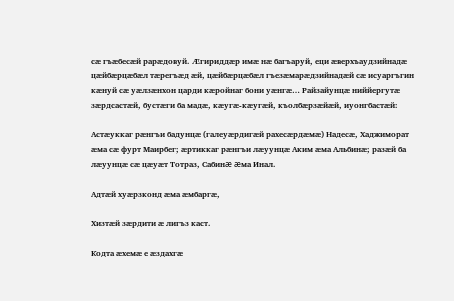сӕ гъӕбесӕй рарӕдовуй. Ӕгириддӕр имӕ нӕ багъаруй, еци ӕверхъаудзийнадӕ цӕйбӕрцӕбӕл тӕрегъӕд ӕй, цӕйбӕрцӕбӕл гъезӕмарӕдзийнадӕй сӕ исуаргъгин кӕнуй сӕ уӕлзӕнхон царди кӕройнаг бони уӕнгӕ… Райзайунцӕ ниййергутӕ зӕрдсастӕй, бустӕги ба мадӕ, кӕугӕ-кӕугӕй, къолбӕрзӕйӕй, иуонгбастӕй:

Астæуккаг рæнгъи бадунцæ (галеуæрдигæй рахесæрдæмæ) Надесæ, Хаджиморат æма сæ фурт Маирбег; æртиккаг рæнгъи лæуунцæ Аким æма Альбинæ; разæй ба лæуунцæ сæ цæуæт Тотраз, Сабинæ æма Инал.

Адтӕй хуӕрзконд ӕма ӕмбаргӕ,

Хизтӕй зӕрдити ӕ лигъз каст.

Кодта ӕхемӕ е ӕздахгӕ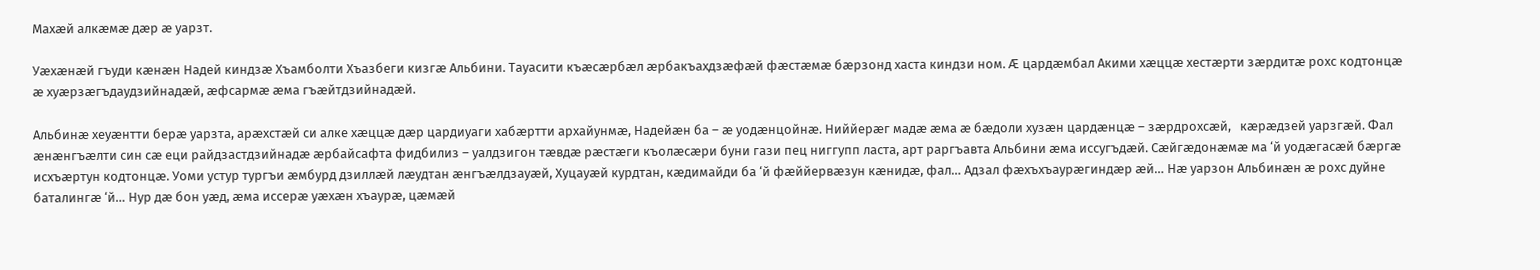Махӕй алкӕмӕ дӕр ӕ уарзт.

Уӕхӕнӕй гъуди кӕнӕн Надей киндзӕ Хъамболти Хъазбеги кизгӕ Альбини. Тауасити къӕсӕрбӕл ӕрбакъахдзӕфӕй фӕстӕмӕ бӕрзонд хаста киндзи ном. Ӕ цардӕмбал Акими хӕццӕ хестӕрти зӕрдитӕ рохс кодтонцӕ ӕ хуӕрзӕгъдаудзийнадӕй, ӕфсармӕ ӕма гъӕйтдзийнадӕй.

Альбинӕ хеуӕнтти берӕ уарзта, арӕхстӕй си алке хӕццӕ дӕр цардиуаги хабӕртти архайунмӕ, Надейӕн ба – ӕ уодӕнцойнӕ. Ниййерӕг мадӕ ӕма ӕ бӕдоли хузӕн цардӕнцӕ – зӕрдрохсӕй,   кӕрӕдзей уарзгӕй. Фал ӕнӕнгъӕлти син сӕ еци райдзастдзийнадӕ ӕрбайсафта фидбилиз – уалдзигон тӕвдӕ рӕстӕги къолӕсӕри буни гази пец ниггупп ласта, арт раргъавта Альбини ӕма иссугъдӕй. Сӕйгӕдонӕмӕ ма ‘й уодӕгасӕй бӕргӕ исхъӕртун кодтонцӕ. Уоми устур тургъи ӕмбурд дзиллӕй лӕудтан ӕнгъӕлдзауӕй, Хуцауӕй курдтан, кӕдимайди ба ‘й фӕййервӕзун кӕнидӕ, фал… Адзал фӕхъхъаурӕгиндӕр ӕй… Нӕ уарзон Альбинӕн ӕ рохс дуйне баталингӕ ‘й… Нур дӕ бон уӕд, ӕма иссерӕ уӕхӕн хъаурӕ, цӕмӕй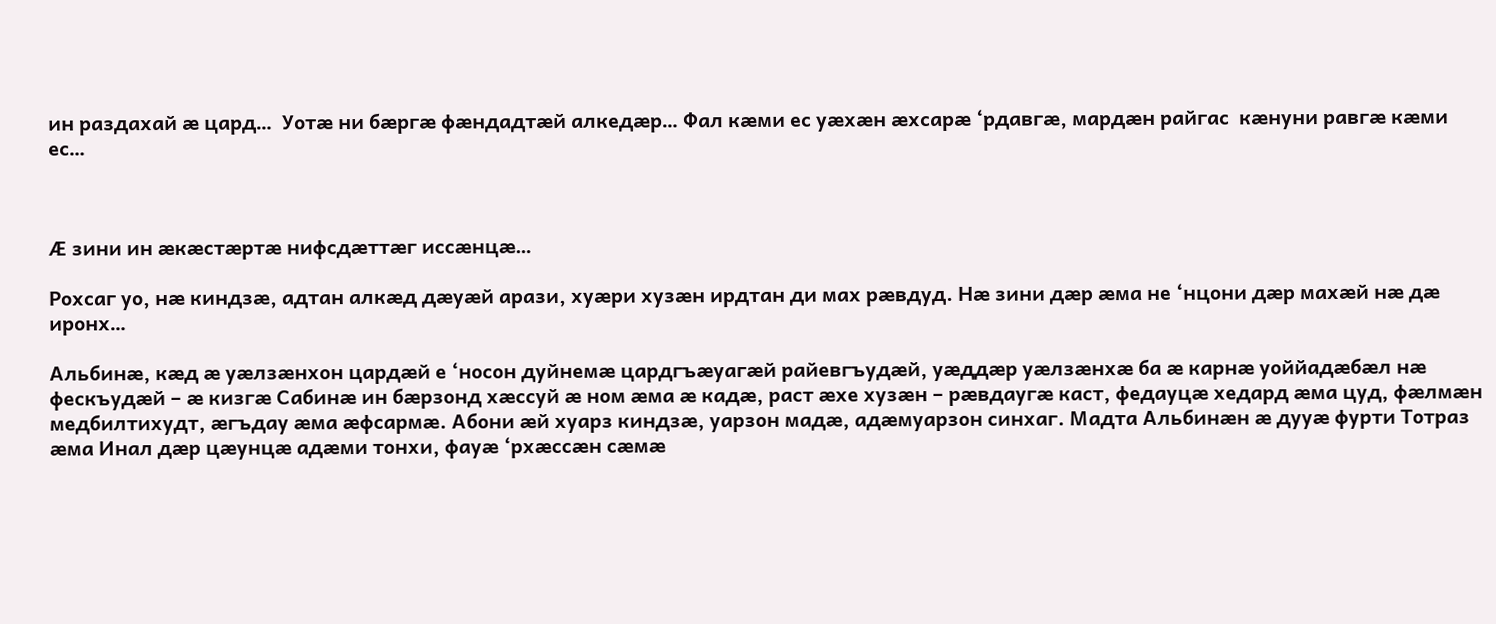ин раздахай ӕ цард…  Уотӕ ни бӕргӕ фӕндадтӕй алкедӕр… Фал кӕми ес уӕхӕн ӕхсарӕ ‘рдавгӕ, мардӕн райгас  кӕнуни равгӕ кӕми ес…



Ӕ зини ин ӕкӕстӕртӕ нифсдӕттӕг иссӕнцӕ…

Рохсаг уо, нӕ киндзӕ, адтан алкӕд дӕуӕй арази, хуӕри хузӕн ирдтан ди мах рӕвдуд. Нӕ зини дӕр ӕма не ‘нцони дӕр махӕй нӕ дӕ иронх…

Альбинӕ, кӕд ӕ уӕлзӕнхон цардӕй е ‘носон дуйнемӕ цардгъӕуагӕй райевгъудӕй, уӕддӕр уӕлзӕнхӕ ба ӕ карнӕ уоййадӕбӕл нӕ фескъудӕй – ӕ кизгӕ Сабинӕ ин бӕрзонд хӕссуй ӕ ном ӕма ӕ кадӕ, раст ӕхе хузӕн – рӕвдаугӕ каст, федауцӕ хедард ӕма цуд, фӕлмӕн медбилтихудт, ӕгъдау ӕма ӕфсармӕ. Абони ӕй хуарз киндзӕ, уарзон мадӕ, адӕмуарзон синхаг. Мадта Альбинӕн ӕ дууӕ фурти Тотраз ӕма Инал дӕр цӕунцӕ адӕми тонхи, фауӕ ‘рхӕссӕн сӕмӕ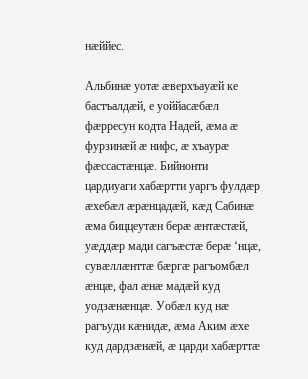нӕййес.

Альбинӕ уотӕ ӕверхъауӕй ке бастъалдӕй, е уоййасӕбӕл фӕрресун кодта Надей, ӕма ӕ фурзинӕй ӕ нифс, ӕ хъаурӕ фӕссастӕнцӕ. Бийнонти цардиуаги хабӕртти уаргъ фулдӕр ӕхебӕл ӕрӕнцадӕй, кӕд Сабинӕ ӕма биццеутӕн берӕ ӕнтӕстӕй, уӕддӕр мади сагъӕстӕ берӕ ‘нцӕ, сувӕллӕнттӕ бӕргӕ рагъомбӕл ӕнцӕ, фал ӕнӕ мадӕй куд уодзӕнӕнцӕ. Уобӕл куд нӕ рагъуди кӕнидӕ, ӕма Аким ӕхе куд дардзӕнӕй, ӕ царди хабӕрттӕ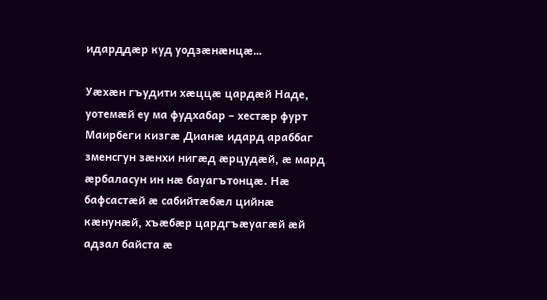идарддӕр куд уодзӕнӕнцӕ…

Уӕхӕн гъудити хӕццӕ цардӕй Наде, уотемӕй еу ма фудхабар – хестӕр фурт Маирбеги кизгӕ Дианӕ идард араббаг зменсгун зӕнхи нигӕд ӕрцудӕй, ӕ мард ӕрбаласун ин нӕ бауагътонцӕ. Нӕ бафсастӕй ӕ сабийтӕбӕл цийнӕ кӕнунӕй, хъӕбӕр цардгъӕуагӕй ӕй адзал байста ӕ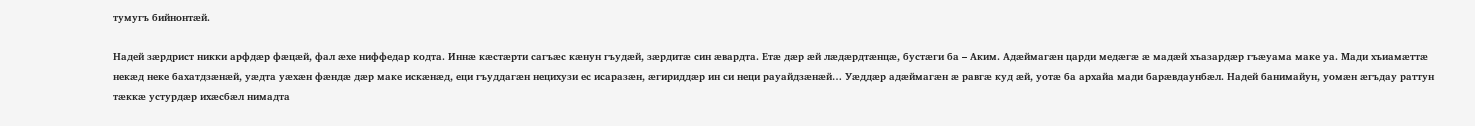тумугъ бийнонтӕй.

Надей зӕрдрист никки арфдӕр фӕцӕй, фал ӕхе ниффедар кодта. Иннӕ кӕстӕрти сагъӕс кӕнун гъудӕй, зӕрдитӕ син ӕвардта. Етӕ дӕр ӕй лӕдӕрдтӕнцӕ, бустӕги ба – Аким. Адӕймагӕн царди медӕгӕ ӕ мадӕй хъазардӕр гъӕуама маке уа. Мади хъиамӕттӕ некӕд неке бахатдзӕнӕй, уӕдта уӕхӕн фӕндӕ дӕр маке искӕнӕд, еци гъуддагӕн нецихузи ес исаразӕн, ӕгириддӕр ин си неци рауайдзӕнӕй… Уӕддӕр адӕймагӕн ӕ равгӕ куд ӕй, уотӕ ба архайа мади барӕвдаунбӕл. Надей банимайун, уомӕн ӕгъдау раттун тӕккӕ устурдӕр ихӕсбӕл нимадта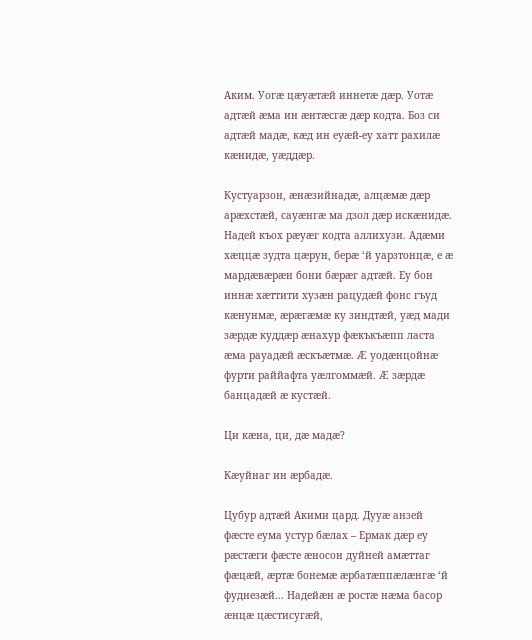Аким. Уогӕ цӕуӕтӕй иннетӕ дӕр. Уотӕ адтӕй ӕма ин ӕнтӕсгӕ дӕр кодта. Боз си адтӕй мадӕ, кӕд ин еуӕй-еу хатт рахилӕ кӕнидӕ, уӕддӕр.

Кустуарзон, ӕнӕзийнадӕ, алцӕмӕ дӕр арӕхстӕй, сауӕнгӕ ма дзол дӕр искӕнидӕ. Надей къох рӕуӕг кодта аллихузи. Адӕми хӕццӕ зудта цӕрун, берӕ ‘й уарзтонцӕ, е ӕ мардӕвӕрӕн бони бӕрӕг адтӕй. Еу бон иннӕ хӕттити хузӕн рацудӕй фонс гъуд кӕнунмӕ, ӕрӕгӕмӕ ку зиндтӕй, уӕд мади зӕрдӕ куддӕр ӕнахур фӕкъкъӕпп ласта ӕма рауадӕй ӕскъӕтмӕ. Ӕ уодӕнцойнӕ фурти раййафта уӕлгоммӕй. Ӕ зӕрдӕ банцадӕй ӕ кустӕй.

Ци кӕна, ци, дӕ мадӕ?

Кӕуйнаг ин ӕрбадӕ.

Цубур адтӕй Акими цард. Дууӕ анзей фӕсте еума устур бӕлах – Ермак дӕр еу рӕстӕги фӕсте ӕносон дуйней амӕттаг фӕцӕй, ӕртӕ бонемӕ ӕрбатӕппӕлӕнгӕ ‘й фуднезӕй… Надейӕн ӕ ростӕ нӕма басор ӕнцӕ цӕстисугӕй,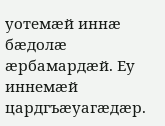уотемӕй иннӕ бӕдолӕ ӕрбамардӕй. Еу иннемӕй цардгъӕуагӕдӕр.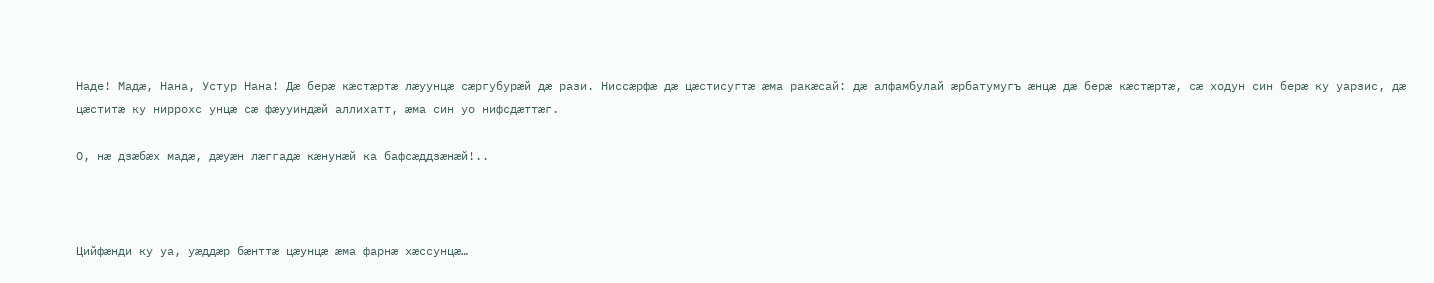Наде! Мадӕ, Нана, Устур Нана! Дӕ берӕ кӕстӕртӕ лӕуунцӕ сӕргубурӕй дӕ рази. Ниссӕрфӕ дӕ цӕстисугтӕ ӕма ракӕсай: дӕ алфамбулай ӕрбатумугъ ӕнцӕ дӕ берӕ кӕстӕртӕ, сӕ ходун син берӕ ку уарзис, дӕ цӕститӕ ку ниррохс унцӕ сӕ фӕууиндӕй аллихатт, ӕма син уо нифсдӕттӕг.

О, нӕ дзӕбӕх мадӕ, дӕуӕн лӕггадӕ кӕнунӕй ка бафсӕддзӕнӕй!..



Цийфӕнди ку уа, уӕддӕр бӕнттӕ цӕунцӕ ӕма фарнӕ хӕссунцӕ…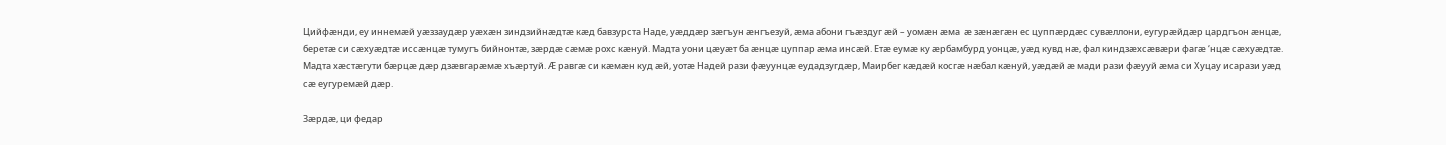Цийфӕнди, еу иннемӕй уӕззаудӕр уӕхӕн зиндзийнӕдтӕ кӕд бавзурста Наде, уӕддӕр зӕгъун ӕнгъезуй, ӕма абони гъӕздуг ӕй – уомӕн ӕма  ӕ зӕнӕгӕн ес цуппӕрдӕс сувӕллони, еугурӕйдӕр цардгъон ӕнцӕ, беретӕ си сӕхуӕдтӕ иссӕнцӕ тумугъ бийнонтӕ, зӕрдӕ сӕмӕ рохс кӕнуй. Мадта уони цӕуӕт ба ӕнцӕ цуппар ӕма инсӕй. Етӕ еумӕ ку ӕрбамбурд уонцӕ, уӕд кувд нӕ, фал киндзӕхсӕвӕри фагӕ ‘нцӕ сӕхуӕдтӕ. Мадта хӕстӕгути бӕрцӕ дӕр дзӕвгарӕмӕ хъӕртуй. Ӕ равгӕ си кӕмӕн куд ӕй, уотӕ Надей рази фӕуунцӕ еудадзугдӕр, Маирбег кӕдӕй косгӕ нӕбал кӕнуй, уӕдӕй ӕ мади рази фӕууй ӕма си Хуцау исарази уӕд сӕ еугуремӕй дӕр.

Зӕрдӕ, ци федар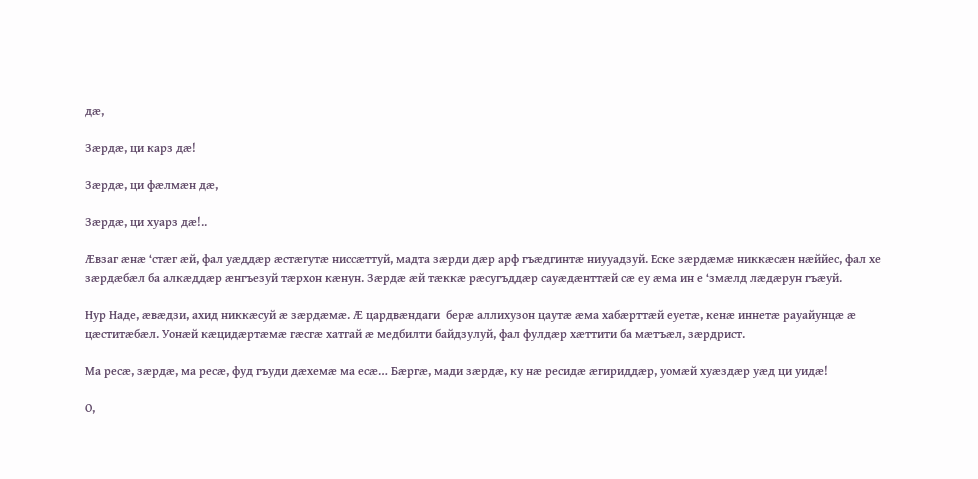дӕ,

Зӕрдӕ, ци карз дӕ!

Зӕрдӕ, ци фӕлмӕн дӕ,

Зӕрдӕ, ци хуарз дӕ!..

Ӕвзаг ӕнӕ ‘стӕг ӕй, фал уӕддӕр ӕстӕгутӕ ниссӕттуй, мадта зӕрди дӕр арф гъӕдгинтӕ ниууадзуй. Еске зӕрдӕмӕ никкӕсӕн нӕййес, фал хе зӕрдӕбӕл ба алкӕддӕр ӕнгъезуй тӕрхон кӕнун. Зӕрдӕ ӕй тӕккӕ рӕсугъддӕр сауӕдӕнттӕй сӕ еу ӕма ин е ‘змӕлд лӕдӕрун гъӕуй.

Нур Наде, ӕвӕдзи, ахид никкӕсуй ӕ зӕрдӕмӕ. Ӕ цардвӕндаги  берӕ аллихузон цаутӕ ӕма хабӕрттӕй еуетӕ, кенӕ иннетӕ рауайунцӕ ӕ цӕститӕбӕл. Уонӕй кӕцидӕртӕмӕ гӕсгӕ хатгай ӕ медбилти байдзулуй, фал фулдӕр хӕттити ба мӕтъӕл, зӕрдрист.

Ма ресӕ, зӕрдӕ, ма ресӕ, фуд гъуди дӕхемӕ ма есӕ… Бӕргӕ, мади зӕрдӕ, ку нӕ ресидӕ ӕгириддӕр, уомӕй хуӕздӕр уӕд ци уидӕ!

О,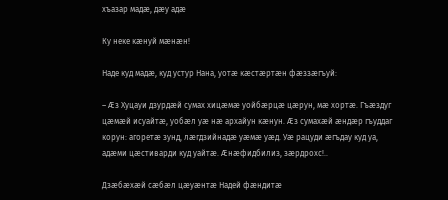хъазар мадӕ, дӕу адӕ

Ку неке кӕнуй мӕнӕн!

Наде куд мадӕ, куд устур Нана, уотӕ кӕстӕртӕн фӕззӕгъуй:

– Ӕз Хуцауи дзурдӕй сумах хицӕмӕ уойбӕрцӕ цӕрун, мӕ хортӕ. Гъӕздуг цӕмӕй исуайтӕ, уобӕл уӕ нӕ архайун кӕнун. Ӕз сумахӕй ӕндӕр гъуддаг корун: агоретӕ зунд, лӕгдзийнадӕ уӕмӕ уӕд. Уӕ рацуди ӕгъдау куд уа, адӕми цӕстиварди куд уайтӕ. Ӕнӕфидбилиз, зӕрдрохс!..

Дзӕбӕхӕй сӕбӕл цӕуӕнтӕ Надей фӕндитӕ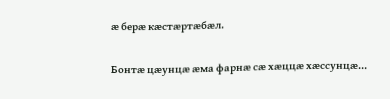ӕ берӕ кӕстӕртӕбӕл.

Бонтӕ цӕунцӕ ӕма фарнӕ сӕ хӕццӕ хӕссунцӕ…